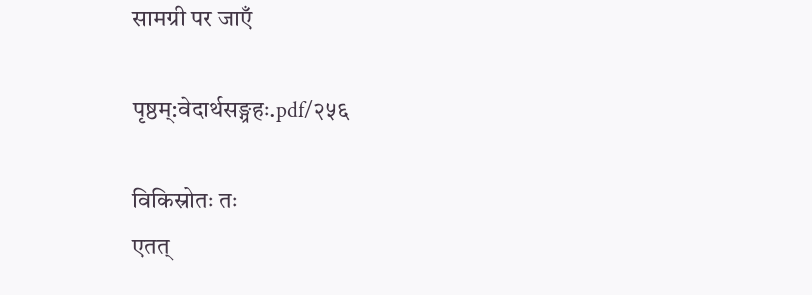सामग्री पर जाएँ

पृष्ठम्:वेदार्थसङ्ग्रहः.pdf/२५६

विकिस्रोतः तः
एतत्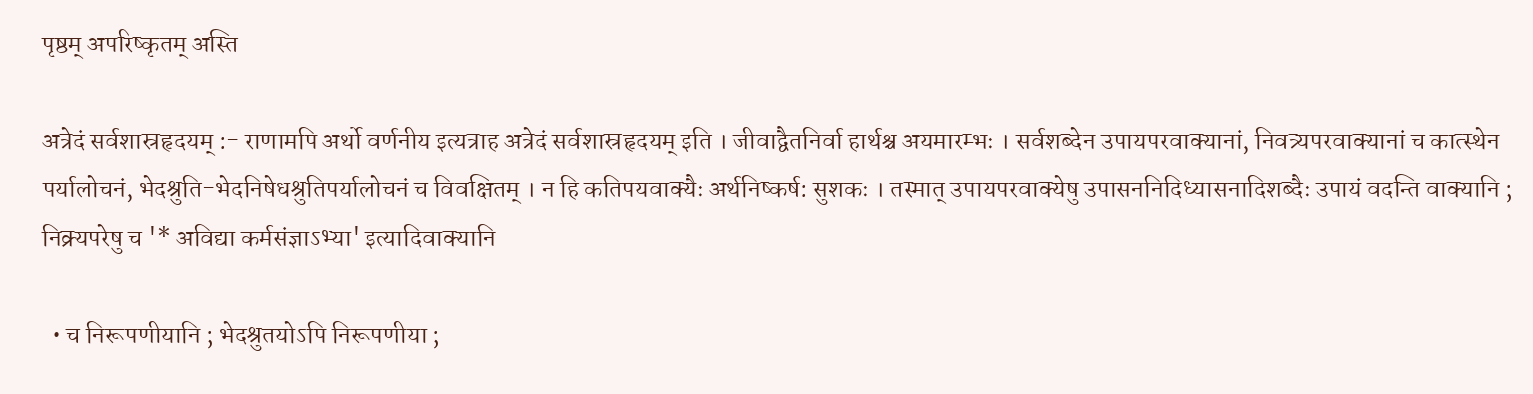पृष्ठम् अपरिष्कृतम् अस्ति

अत्रेदं सर्वशास्रहृदयम् :- राणामपि अर्थो वर्णनीय इत्यत्राह अत्रेदं सर्वशास्रहृदयम् इति । जीवाद्वैतनिर्वा हार्थश्च अयमारम्भः । सर्वशब्देन उपायपरवाक्यानां, निवत्र्यपरवाक्यानां च कात्स्थेन पर्यालोचनं, भेदश्रुति-भेदनिषेधश्रुतिपर्यालोचनं च विवक्षितम् । न हि कतिपयवाक्यैः अर्थनिष्कर्ष: सुशकः । तस्मात् उपायपरवाक्येषु उपासननिदिध्यासनादिशब्दैः उपायं वदन्ति वाक्यानि ; निक्र्यपरेषु च '* अविद्या कर्मसंज्ञाऽभ्या' इत्यादिवाक्यानि

  • च निरूपणीयानि ; भेदश्रुतयोऽपि निरूपणीया ;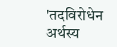'तदविरोधेन अर्थस्य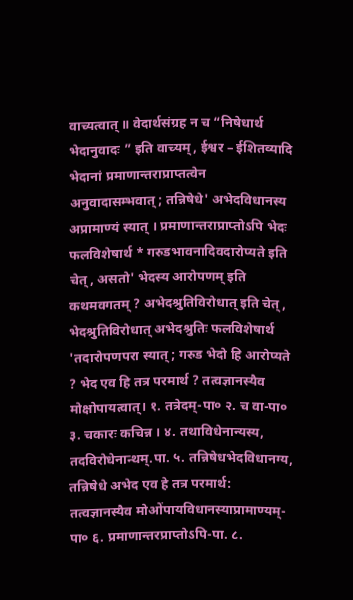वाच्यत्वात् ॥ वेदार्थसंग्रह न च “निषेधार्थ भेदानुवादः ” इति वाच्यम्, ईश्वर – ईशितव्यादि भेदानां प्रमाणान्तराप्राप्तत्वेन अनुवादासम्भवात्; तन्निषेधे' अभेदविधानस्य अप्रामाण्यं स्यात् । प्रमाणान्तराप्राप्तोऽपि भेदः फलविशेषार्थ * गरुडभावनादिवदारोप्यते इति चेत्, असतो' भेदस्य आरोपणम् इति कथमवगतम् ? अभेदश्रुतिविरोधात् इति चेत्, भेदश्रुतिविरोधात् अभेदश्रुतिः फलविशेषार्थ 'तदारोपणपरा स्यात्; गरुड भेदो हि आरोप्यते ? भेद एव हि तत्र परमार्थ ? तत्वज्ञानस्यैव मोक्षोपायत्वात्। १. तत्रेदम्-पा० २. च वा-पा० ३. चकारः कचिन्न । ४. तथाविधेनान्यस्य, तदविरोधेनान्थम्.पा. ५. तन्निषेधभेदविधानग्य, तन्निषेधे अभेद एव हे तत्र परमार्थ: तत्वज्ञानस्यैव मोओंपायविधानस्याप्रामाण्यम्-पा० ६. प्रमाणान्तरप्राप्तोऽपि-पा. ८.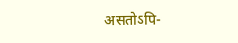असतोऽपि-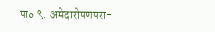पा० ९. अमेदारोपणपरा-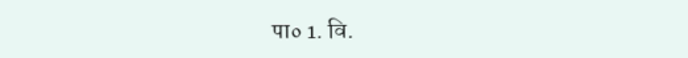पा० 1. वि.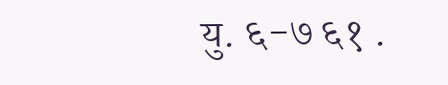यु. ६-७ ६१ .